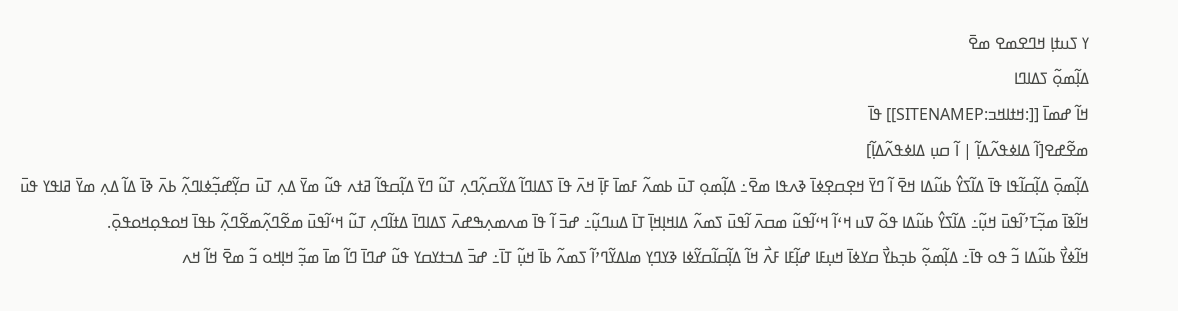ߌ ߖߎߙߊ߲ ߞߣߐߘߐ ߘߐ߫
ߡߊ߲߬ߘߋ߲߬ ߖߡߊߣߊ
ߞߊ߬ ߝߘߊ߫ [[:ߞߙߊߞߏ:SITENAMEP]] ߟߊ߫
ߘߐ߬ߝߐ[ߊ߬ ߡߊߦߟߍ߬ߡߊ߲߬ | ߊ߬ ߛߎ߲ ߡߊߦߟߍ߬ߡߊ߲߬]
ߡߊ߲߬ߘߋ߲߫ ߡߊ߲߬ߛߊ߬ߟߊ ߟߊ߫ ߡߊ߬ߖߌ߮ ߕߎ߬ߡߊ ߞߐ߫ ߊ߬ ߣߌ߫ ߞߐ߲ߛߐ߲ߦߊ߫ ߢߍߟߊ ߘߐ߫߸ ߡߊ߲߬ߘߋ߲ ߠߎ߫ ߕߘߍ߬ ߓߘߊ߫ ߓߊ߲߫ ߞߍ߫ ߟߊ߫ ߖߡߊߣߊ߬ ߡߌ߬ߛߍ߲߬ߣߍ߲ ߠߎ߬ ߣߌ߫ ߡߊ߲߬ߛߟߊ߬ ߥߙߍ ߟߎ߬ ߘߌ߫ ߡߍ߲ ߠߎ߫ ߛߌ߲߬ߝߏ߲߬ߦߊߣߍ߲߬ ߕߍ߫ ߢߊ߫ ߡߊ߬ ߡߍ߲ ߘߌ߫ ߥߊߟߌ ߟߎ߫ ߞߊ߬ߢߊ߫ ߘߏ߲߬ߠߴߊ߬ߟߎ߫ ߞߎ߲߬߸ ߡߊ߬ߖߌ߮ ߕߎ߬ߡߊ ߟߋ߬ ߜߎ ߞߵߊ߬ ߞߵߊ߬ߟߎ߬ ߘߛߍ߫ ߊ߬ߟߎ߫ ߖߘߍ߬ ߡߊߞߊ߲ߞߊ߲߫ ߠߊ߫ ߡߎߣߎ߲߬߸ ߝߏ߫ ߊ߬ ߟߊ߫ ߘߍߘߍ߲ߒߝߍ߫ ߖߡߊߣߊ߫ ߡߙߊ߬ߣߍ߲ ߠߎ߬ ߞߵߊ߬ߟߎ߫ ߘߐ߬ߣߍ߲߬ߘߐ߬ߣߍ߲߬ ߕߟߊ߫ ߞߋߟߋ߲ߞߋߟߋ߲߫.
ߞߊ߬ߦߌ߯ ߕߎ߬ߡߊ ߏ߬ ߟߋ ߟߊ߫߸ ߡߊ߲߬ߘߋ߲߬ ߕߏ߲ߕߌ߯ ߛߌߦߊ߫ ߞߎ߲ߓߊ ߝߊ߲߬ߓߊ ߓߍ߯ ߞߊ߬ ߡߊ߲߬ߛߊ߬ߛߌ߬ߦߊ ߢߌߣߌ߲ ߘߊߡߌ߬ߣߴߊ߬ ߖߘߍ߬ ߕߊ߫ ߞߎ߲߬ ߠߊ߫߸ ߝߏ߫ ߡߏߙߌߛߌ ߟߎ߬ ߝߣߊ߫ ߣߊ߬ ߘߊ߫ ߘߏ߲߬ ߞߊ߲ߞߋ ߏ߬ ߘߐ߫ ߞߊ߬ ߞߍ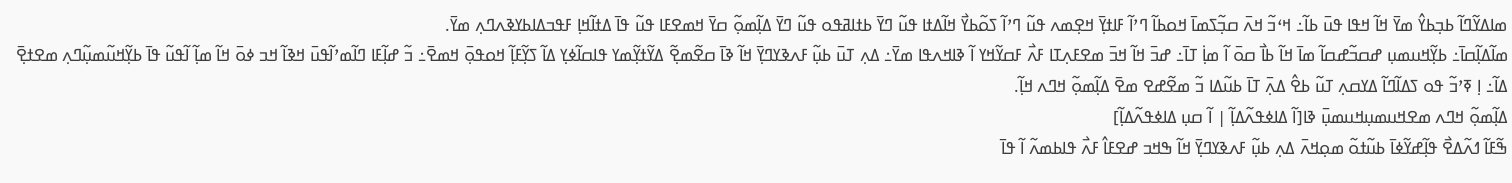ߘߊߡߌ߬ߣߊ߬ ߕߏ߲ߕߌ߮ ߘߌ߫ ߞߊ߬ ߞߟߊ ߟߎ߫ ߕߊ߬߸ ߞߵߏ߬ ߞߍ߫ ߛߏ߲߬ߖߘߊ߫ ߞߋߕߊ߬ ߣߴߊ߬ ߓߊߙߌ߲߫ ߞߐ߲ߘߍ ߟߎ߬ ߣߴߊ߬ ߖߋ߬ߕߌ߯ ߞߊ߬ߡߙߊ ߟߎ߬ ߣߌ߫ ߕߙߊߥߟߋ ߟߎ߬ ߣߌ߫ ߡߊ߲߬ߘߋ߲߬ ߛߌ߫ ߞߘߐߓߊ ߟߎ߬ ߟߊ߫ ߡߙߊ߬ߞߊ߲ ߓߟߏߡߊߕߌߢߍߣߍ߲ ߘߌ߫.
ߘߊ߬ߡߊ߲߬ߛߊ߫߸ ߕߌ߲߬ߞߎߘߎ߲ ߝߛߏ߬ߝߛߊ߬ ߘߊ߫ ߞߊ߬ ߕߊ߯ ߛߋ߫ ߊ߬ ߘߊ߲߭ ߠߊ߫߸ ߝߏ߫ ߞߊ߬ ߞߏ߫ ߘߐߓߍ߲ߠߊ ߓߍ߯ ߓߛߌ߬ߞߌ ߊ߬ ߢߊߞߍߟߊ ߘߌ߫߸ ߡߍ߲ ߠߎ߫ ߕߎ߲߬ ߓߍߢߌߣߌ߲߫ ߞߊ߬ ߢߊ߫ ߛߐ߬ߘߐ߲߬ ߡߌ߬ߙߌ߲߬ߘߌ ߟߊߛߊ߬ߦߌ߲ ߡߊ߬ ߖߌ߲߬ߓߊ߲߬ ߞߋߟߋ߲߫ ߞߘߐ߫߸ ߏ߬ ߝߊ߲߬ߓߊ ߣߊ߬ߘߴߊ߬ߟߎ߫ ߞߢߊ߬ ߞߏ ߦߋ߫ ߞߊ߬ ߘߊ߲߬ ߊ߬ߟߎ߬ ߟߊ߫ ߕߌ߲߬ߞߎ߬ߘߎ߲߬ߣߍ߲ ߘߐߙߐ߲߫ ߡߊ߬߸ ߊ߲ ߧߴߏ߬ ߟߋ ߖߡߊ߬ߣߊ߬ ߡߌߛߍ߲ ߠߎ߬ ߕߐ߮ ߡߍ߲߫ ߠߊ߫ ߕߎ߬ߡߊ ߏ߬ ߘߐ߬ߝߐ ߘߐ߫ ߡߊ߲߬ߘߋ߲߬ ߞߣߍ ߞߊ߲߬.
ߡߊ߲߬ߘߋ߲߬ ߞߣߍ ߘߐߞߎߘߎ߲ߞߎߘߎ߲߫ ߢߊ[ߊ߬ ߡߊߦߟߍ߬ߡߊ߲߬ | ߊ߬ ߛߎ߲ ߡߊߦߟߍ߬ߡߊ߲߬]
ߒ߬ߓߊ߬ ߗߍ߬ߡߐ߯ ߟߊ߲߬ߝߌ߬ߦߊ߫ ߕߎ߬ߙߋ߬ ߘߋ߲ߞߍ߫ ߡߍ߲ ߕߎ߲߬ ߓߍߢߌߣߌ߲߫ ߞߊ߬ ߒߞߏ ߝߐߓߊ߮ ߓߍ߯ ߟߊߕߘߍ߬ ߊ߬ ߟߊ߫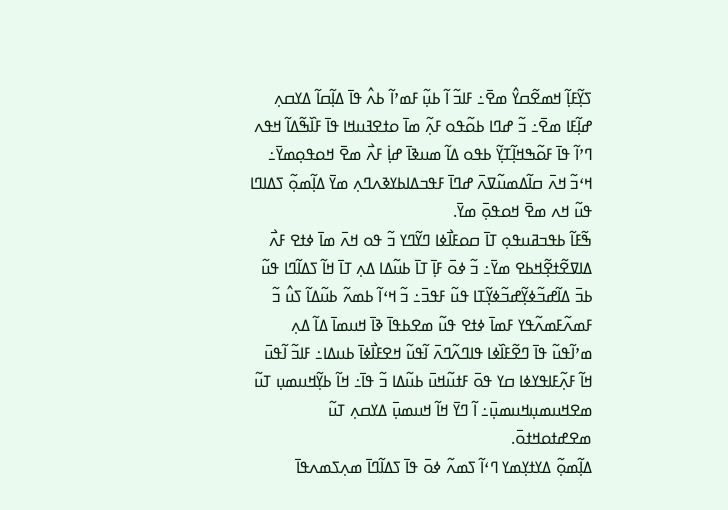ߖߌ߲߬ߓߊ߲߬ ߞߘߐ߬ߛߌ߮ ߘߐ߫߸ ߓߊߏ߬ ߊ߬ ߕߎ߲߬ ߓߘߴߊ߬ ߕߍ߮ ߟߊ߫ ߡߊ߲߬ߛߊ߬ ߡߌߛߍ߲ ߝߊ߲߬ߓߊ ߘߐ߫߸ ߏ߬ ߝߣߊ ߕߋ߬ߟߋ ߓߍ߲߬ ߘߊ߫ ߋߙߐߔߎߞߊ ߟߊ߫ ߓߊ߰ߒ߬ߡߊ߬ ߞߟߍ ߣߴߊ߬ ߟߊ߫ ߓߋ߬ߒߞߊ߲߬ߠߌ߲߬ ߕߟߋ ߡߊ߬ ߘߎߢߊ߫ ߝߊ߲߭ ߓߍ߯ ߘߐ߫ ߞߋߟߋ߲ߘߌ߫߸ ߞߵߏ߬ ߞߍ߫ ߛߊ߬ߡߘߎ߬ߜߍ߫ ߝߣߊ߫ ߓߟߏߡߊߕߌߢߍߣߍ߲ ߘߌ߫ ߡߊ߲߬ߘߋ߲߬ ߖߡߊߣߊ ߟߎ߬ ߞߍ ߘߐ߫ ߞߋߟߋ߲߫ ߘߌ߫.
ߒ߬ߓߊ߬ ߕߟߏߥߎߟߋ߲ ߠߊ߫ ߛߋߓߊ߯ߦߊ ߣߌ߬ߣߌ ߏ߬ ߟߋ ߞߍ߫ ߘߊ߫ ߦߙߐ ߓߍ߯ ߡߊߜߐ߬ߙߐ߲߬ߞߕߐ ߘߌ߫߸ ߏ߬ ߦߋ߫ ߓߊ߲߫ ߠߊ߫ ߕߎ߬ߡߊ ߡߍ߲ ߠߊ߫ ߞߊ߬ ߖߡߊ߬ߣߊ ߟߎ߬ ߕߏ߫ ߡߊ߬ߝߏ߬ߦߌ߲߬ߝߏ߬ߦߌ߲߬ߠߊ ߟߎ߬ ߓߟߏ߫߸ ߏ߬ ߞߵߊ߬ ߕߘߍ߬ ߕߎ߬ߡߊ߬ ߖߎ߮ ߏ߬ ߓߘߍ߬ߓߘߍ߬ߟߌ ߓߘߊ߫ ߦߙߐ ߟߎ߬ ߘߐߕߟߊ߫ ߢߊ߫ ߞߎߘߊ߫ ߡߊ߬ ߡߍ߲ ߘߴߊ߬ߟߎ߬ ߟߊ߫ ߣߐ߬ߓߊ߰ߦߊ ߟߊߣߍ߬ߣߍ߫ ߊ߬ߟߎ߬ ߞߐߓߊ߯ߦߊ߫ ߕߎߡߊ߸ ߓߊߏ߬ ߊ߬ߟߎ߫ ߞߊ߬ ߓߍ߲߬ߓߊߟߌߦߊ ߛߌ ߟߋ߫ ߓߙߎ߬ߞߎ߫ ߕߎ߬ߡߊ ߏ߬ ߟߊ߫߸ ߞߊ߬ ߕߌ߲߬ߞߎߘߎ߲ ߠߎ߬ ߘߐߞߎߘߎ߲ߞߎߘߎ߲߫߸ ߊ߬ ߣߌ߫ ߞߊ߬ ߞߎߘߎ߲߫ ߡߌߛߍ߲ ߠߎ߬ ߘߐߝߙߋߞߙߋ߫.
ߡߊ߲߬ߘߋ߲߬ ߡߌߙߌ߲ߘߌ ߣߵߊ߬ ߖߘߍ߬ ߦߋ߫ ߟߊ߫ ߖߡߊ߬ߣߊ߫ ߘߍ߲ߖߘߍߟߊ߫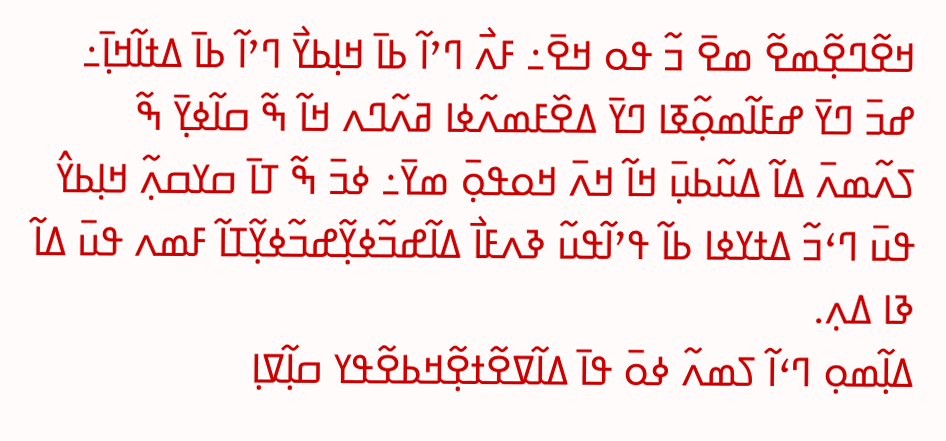ߞߐ߬ߣߐ߲߬ߘߐ߬ ߘߐ߫ ߏ߬ ߟߋ ߞߐ߫߸ ߓߍ߯ ߣߴߊ߬ ߕߊ߫ ߞߊ߲ߕߌ߯ ߣߴߊ߬ ߕߊ߫ ߡߙߊ߬ߞߊ߲߫߸ ߝߏ߫ ߣߌ߫ ߝߓߊ߬ߘߋ߲߬ߧߊ ߣߌ߫ ߡߐ߰ߓߘߍ߬ߦߊ ߥߍ߬ߣߍ ߞߊ߬ ߒ߬ ߛߊ߬ߦߌ߲߫ ߒ߬ ߖߍ߬ߘߍ߫ ߡߊ߬ ߡߎ߬ߕߎ߲߫ ߞߊ߬ ߞߍ߫ ߞߋߟߋ߲߫ ߘߌ߫߸ ߦߏ߫ ߒ߬ ߠߊ߫ ߛߌߛߍ߲߬ ߞߊ߲ߕߌ߮ ߟߎ߫ ߣߵߏ߬ ߡߙߌߦߊ ߕߊ߬ ߟߴߊ߬ߟߎ߬ ߢߍߓߊ߯ ߡߊ߬ߝߏ߬ߦߌ߲߬ߝߏ߬ߦߌ߲߬ߠߊ߬ ߓߘߍ ߟߎ߫ ߡߊ߬ ߢߊ ߡߍ߲.
ߡߊ߲߬ߘߋ߲ ߣߵߊ߬ ߖߘߍ߬ ߦߋ߫ ߟߊ߫ ߡߊ߬ߜߐ߬ߙߐ߲߬ߞߕߐ߬ߟߌ ߛߊ߲߬ߜߊ߲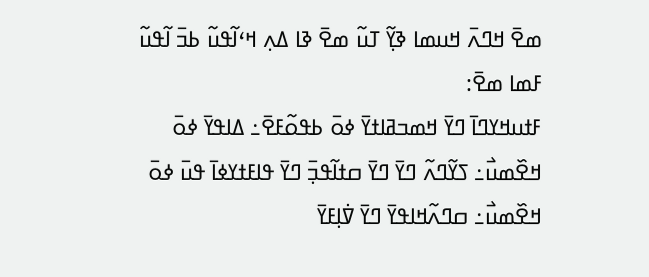ߘߐ߫ ߞߣߍ߫ ߞߎߘߊ ߢߌ߲߬ ߠߎ߬ ߘߐ߫ ߢߊ ߡߍ߲ ߞߵߊ߬ߟߎ߬ ߕߏ߫ ߊ߬ߟߎ߬ ߓߘߊ ߘߐ߫:
ߓߙߎߞߌߣߊ߫ ߣߌ߫ ߞߘߏߥߊߙߌ߫ ߦߋ߫ ߕߟߋ߬ߓߐ߫߸ ߡߊߟߌ߫ ߦߋ߫ ߞߐ߰ߘߎ߯߸ ߖߌ߬ߣߍ߬ ߣߌ߫ ߣߌ߫ ߛߙߊ߬ߟߏ߲߫ ߣߌ߫ ߟߊߓߙߌߦߊ߫ ߟߎ߫ ߦߋ߫ ߞߐ߰ߘߎ߯߸ ߛߣߍ߬ߞߊߟߌ߫ ߣߌ߫ ߜ߭ߊ߲ߓߌ߫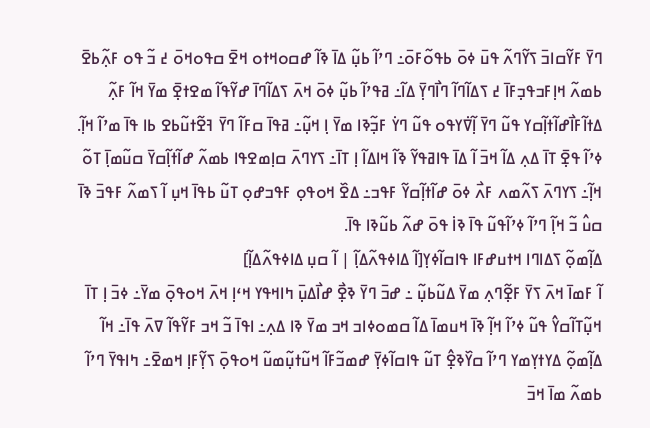ߣߌ߫ ߓߌ߬ߛߊߏ߫ ߖߌ߬ߣߍ߬ ߟߎ߫ ߦߋ߫ ߕߟߋ߬ߓߋ߫߸ ߣߴߊ߬ ߕߎ߲߬ ߡߊ߫ ߢߊ߬ ߝߛߋߞߙߋ ߞߐ߫ ߛߟߋߞߋ߫ ߄ ߏ߬ ߟߋ ߓߍ߲߬ߕߐ߫ ߕߘߍ߬ ߞߊ߲ߓߏߟߏ߲ߓߊ߫ ߄ ߖߡߊ߬ߣߊ߬ ߣߊ߯ߣߌ߲߫ ߡߊ߬߸ ߥߟߴߊ߬ ߕߎ߲߬ ߦߋ߫ ߞߍ߫ ߖߡߊ߬ߣߊ߫ ߝߌ߬ߟߊ߬ ߘߐߙߐ߲߫ ߘߌ߫ ߞߊ߬ ߓߍ߲߬ ߡߙߊ߬ߓߊ߯ߝߊ߬ߙߊ߲߬ߛߌ ߟߎ߬ ߣߌ߫ ߊ߲߬ߜ߭ߌߟߋ ߟߎ߬ ߣߌ߭ ߓߏ߲߬ߢߊ ߘߌ߫ ߊ߲ ߞߎ߲߬߸ ߥߟߊ߫ ߛߓߊ߬ ߣߌ߫ ߔߐ߬ߙߎ߬ߕߐ ߕߊ ߟߊ߫ ߘߴߊ߬ ߞߊ߲߬.
ߦߴߊ߬ ߟߐ߲߫ ߠߊ߫ ߡߍ߲ ߡߊ߬ ߞߏ߫ ߊ߬ ߡߊ߫ ߟߊߥߟߌ߬ ߢߊ߬ ߞߊߡߊ߬ ߊ߲ ߠߊ߫߸ ߖߌߣߍ߫ ߛߊ߲ߘߐߟߊ ߕߘߍ߬ ߝߊ߬ߙߊ߲߬ߛߌ߫ ߛߎ߬ߘߊ߲߫ ߠߋ߬ ߞߊ߲߬߸ ߖߌߣߍ߫ ߖߍ߬ߘߍ ߓߍ߯ ߦߋ߫ ߝߊ߬ߙߊ߲߬ߛߌ߬ ߓߟߏ߸ ߡߐ߰ ߞߋߟߋ߲ ߓߟߏߝߋ߲ ߠߎ߬ ߕߟߊ߫ ߞߎ߲ ߊ߬ ߖߘߍ߬ ߓߟߏ߫ ߢߊ߫ ߛߎ߮ ߏ߬ ߞߊ߲߬ ߣߴߊ߬ ߦߴߊ߬ߟߎ߬ ߟߊ߫ ߢߊ߭ ߟߋ߫ ߝߍ߬ ߕߎ߬ߢߊ ߟߊ߫.
ߡߊ߲߬ߘߋ߲߬ ߖߡߊߣߊ ߞߙߎߝߓߊ ߟߊߛߊ߬ߦߌ߲[ߊ߬ ߡߊߦߟߍ߬ߡߊ߲߬ | ߊ߬ ߛߎ߲ ߡߊߦߟߍ߬ߡߊ߲߬]
ߊ߬ ߓߘߊ߫ ߞߍ߫ ߖߌ߫ ߓߐ߲߬ߣߍ߲ ߘߌ߫ ߡߎ߬ߕߎ߲߬ ߸ ߝߏ߫ ߣߌ߫ ߢߐ߲߯ ߝߊ߯ߡߎ߲߫ ߤߊߞߟߌ ߞߵߊ߲ ߞߍ߫ ߞߋߟߋ߲߫ ߘߌ߫߸ ߦߏ߫ ߊ߲ ߠߊ߫ ߞߎ߲߬ߠߊ߬ߛߌ߮ ߟߎ߬ ߦߴߊ߬ ߞߊ߲߬ ߢߊ߫ ߞߎߘߊ߫ ߡߊ߬ ߛߘߋߦߊߏ ߞߏ ߘߌ߫ ߢߊ ߡߍ߲߸ ߊߟߊ߫ ߏ߬ ߞߏ ߓߌ߬ߟߊ߬ ߜߍ߫ ߟߊ߫߸ ߞߊ߬ ߡߊ߲߬ߘߋ߲߬ ߡߌߙߌ߲ߘߌ ߣߴߊ߬ ߛߌ߰ߢߐ߲߮ ߠߎ߬ ߟߊߛߊ߬ߦߌ߲߫ ߝߘߏ߬ߓߊ߬ ߞߎ߬ߙߎ߲߬ߘߎ߬ ߞߋߟߋ߲߫ ߖߌ߲߬ߓߊ߲ ߞߘߐ߫߸ ߤߊߟߌ߫ ߣߴߊ߬ ߕߘߍ߬ ߘߊ߫ ߞߏ߫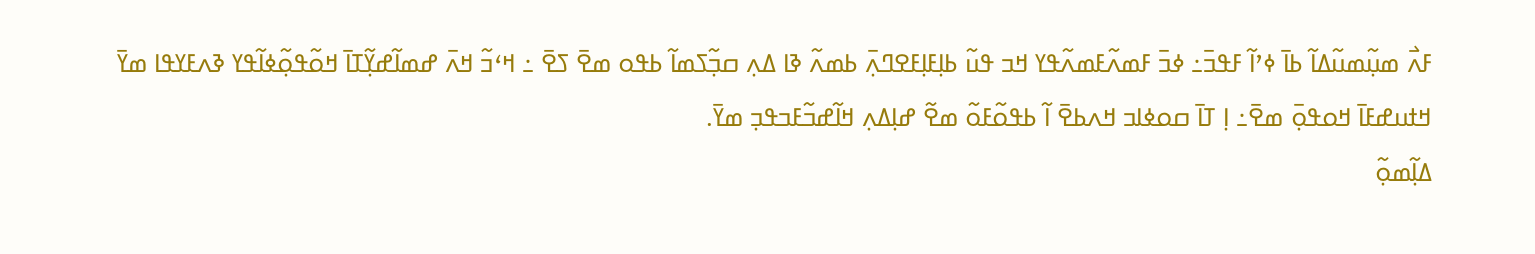ߓߍ߯ ߘߎ߲߬ߘߎ߬ߡߊ߬ ߕߊ߫ ߦߴߊ߬ ߓߟߏ߫߸ ߦߏ߫ ߓߘߍ߬ߓߘߍ߬ߟߌ ߞߏ ߟߎ߬ ߕߊ߲ߓߊ߲ߓߐߣߍ߲߫ ߕߘߍ߬ ߢߊ ߡߍ߲ ߛߏ߲߬ߖߘߊ߬ ߕߟߋ ߘߐ߫ ߖߐ߫ ߸ ߞߵߏ߬ ߞߍ߫ ߝߘߊ߬ߝߌ߲߬ߠߊ߫ ߞߋ߬ߟߋ߲߬ߦߊ߬ߟߌ ߢߍߓߌߟߊ ߘߌ߫ ߞߙߎߝߓߊ߫ ߞߋߟߋ߲߫ ߘߐ߫߸ ߊ߲ ߠߊ߫ ߛߋߦߊߏ ߞߍߕߐ߫ ߊ߬ ߕߟߋ߬ߓߋ߬ ߘߐ߬ ߝߊ߲ߡߍ߲ ߞߊ߬ߝߏ߬ߓߏߟߏ߲ ߘߌ߫.
ߡߊ߲߬ߘߋ߲߬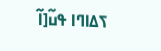ߖߡߊߣߊ ߟߎ߬[ߊ߬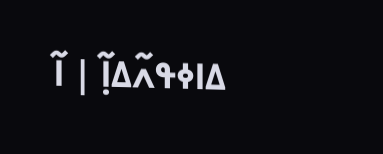ߡߊߦߟߍ߬ߡߊ߲߬ | ߊ߬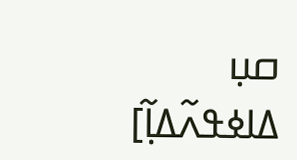ߛߎ߲ ߡߊߦߟߍ߬ߡߊ߲߬]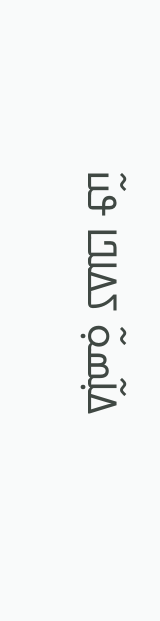ߡߊ߲߬ߘߋ߲߬ ߖߡߊߣߊ ߟߎ߬